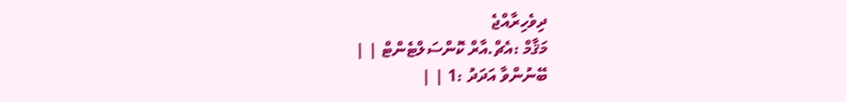ދިވެހިރާއްޖެ
މަޤާމް :އެޗް.އާރް ކޮންސަލްޓެންޓް | |
ބޭނުންވާ އަދަދު :1 | |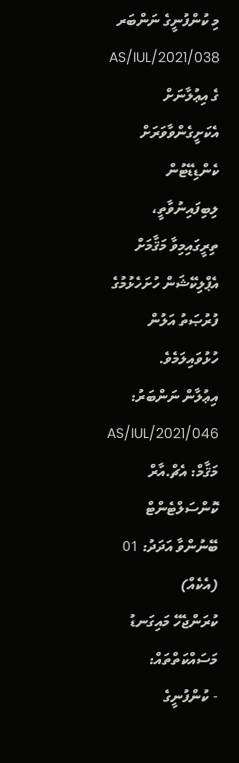މި ކުންފުނީގެ ނަންބަރ AS/IUL/2021/038 ގެ އިޢުލާނަށް އެކަށީގެންވާވަރަށް ކެންޑިޑޭޓުން ލިބިފައިނުވާތީ، ތިރީގައިމިވާ މަޤާމަށް އެޕްލިކޭޝަން ހުށަހެޅުމުގެ ފުރުޞަތު އަލުން ހުޅުވައިލަމެވެ.
އިޢުލާން ނަންބަރު: AS/IUL/2021/046
މަޤާމް: އެޗް.އާރް ކޮންސަލްޓެންޓް
ބޭނުންވާ އަދަދު: 01 (އެކެއް)
ކުރަންޖެހޭ މައިގަނޑު މަސައްކަތްތައް:
- ކުންފުނީގެ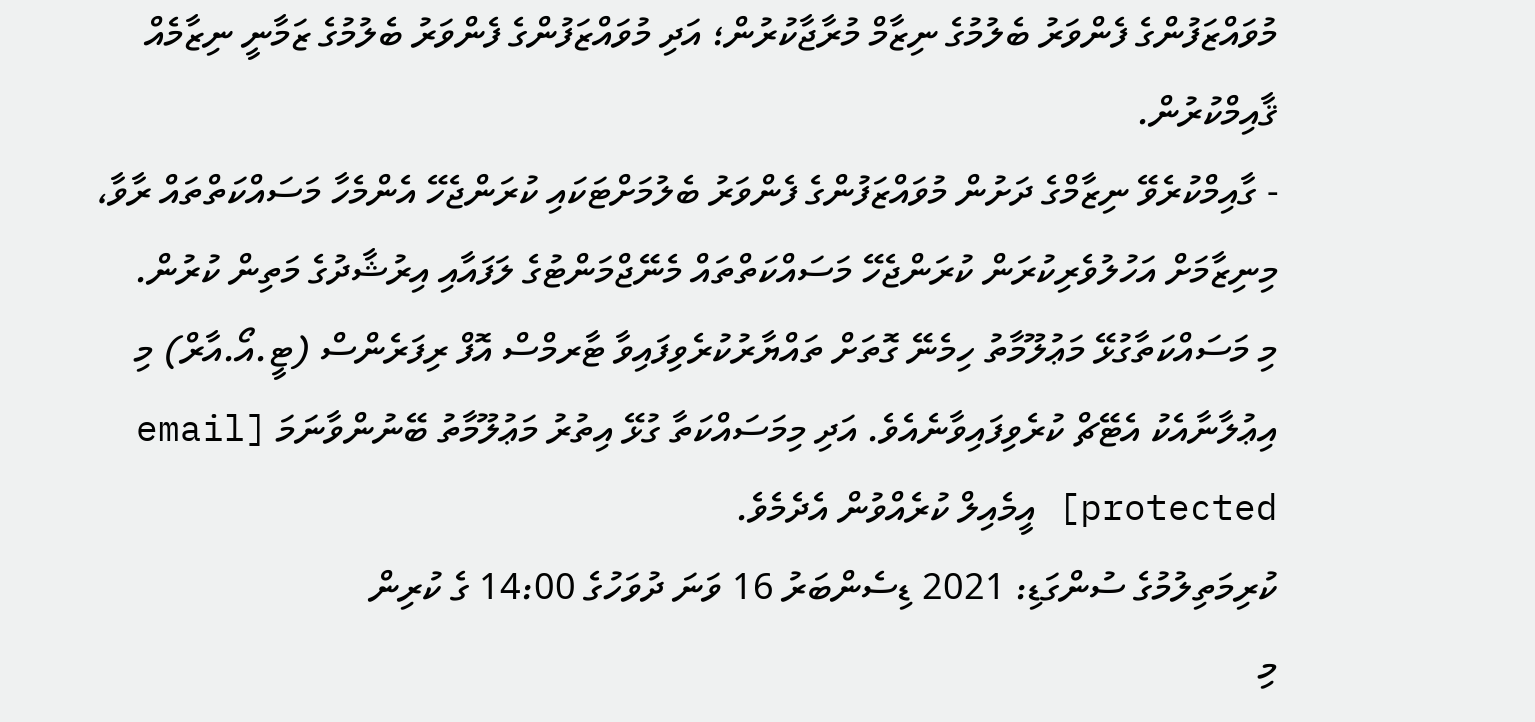މުވައްޒަފުންގެ ފެންވަރު ބެލުމުގެ ނިޒާމް މުރާޖާކުރުން؛ އަދި މުވައްޒަފުންގެ ފެންވަރު ބެލުމުގެ ޒަމާނީ ނިޒާމެއް ޤާއިމްކުރުން.
- ގާއިމްކުރެވޭ ނިޒާމްގެ ދަށުން މުވައްޒަފުންގެ ފެންވަރު ބެލުމަށްޓަކައި ކުރަންޖެހޭ އެންމެހާ މަސައްކަތްތައް ރާވާ، މިނިޒާމަށް އަހުލުވެރިކުރަން ކުރަންޖެހޭ މަސައްކަތްތައް މެނޭޖްމަންޓުގެ ލަފައާއި އިރުޝާދުގެ މަތިން ކުރުން.
މި މަސައްކަތާގުޅޭ މަޢުލޫމާތު ހިމެނޭ ގޮތަށް ތައްޔާރުކުރެވިފައިވާ ޓާރމްސް އޮފް ރިފަރެންސް (ޓީ.އޯ.އާރް) މި އިޢުލާނާއެކު އެޓޭޗް ކުރެވިފައިވާނެއެވެ. އަދި މިމަސައްކަތާ ގުޅޭ އިތުރު މަޢުލޫމާތު ބޭނުންވާނަމަ [email protected] އީމެއިލް ކުރެއްވުން އެދެމެވެ.
ކުރިމަތިލުމުގެ ސުންގަޑި: 2021 ޑިސެންބަރު 16 ވަނަ ދުވަހުގެ 14:00 ގެ ކުރިން
މި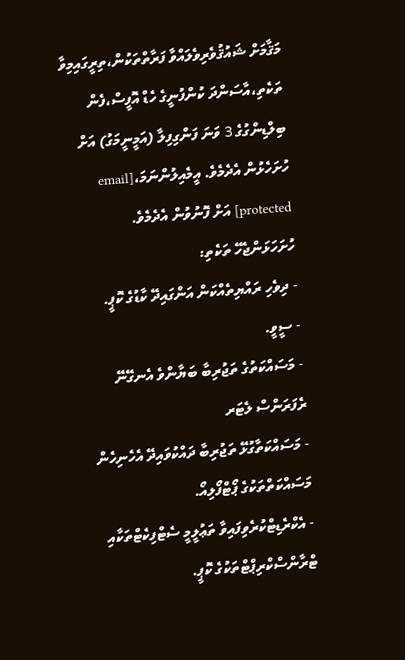މަޤާމަށް ޝައުޤުވެރިވެލައްވާ ފަރާތްތަކުން،ތިރީގައިމިވާ ތަކެތި،އާސަންދަ ކުންފުނީގެ ހެޑް އޮފީސް،ފެން ބިލްޑިންގުގެ 3 ވަނަ ފަންގިފިލާ (އަމީނީމަގު) އަށް ހުށަހެޅުން އެދެމެވެ. އީމެއިލުންނަމަ،[email protected] އަށް ފޮނުވުން އެދެމެވެ.
ހުށަހަޅަންޖެހޭ ތަކެތި:
- ދިވެހި ރައްޔިތެއްކަން އަންގައިދޭ ކާޑުގެ ކޮޕީ.
- ސީވީ.
- މަސައްކަތުގެ ތަޖުރިބާ ބަޔާންވެ އެނގޭނޭ ރެފަރަންސް ލެޓަރ
- މަސައްކަތާގުޅޭ ތަޖުރިބާ ދައްކުވައިދޭ އެހެނިހެން މަސައްކަތްތަކުގެ ޕޯޓްފޯލިއޯ.
- އެކްރެޑިޓްކުރެވިފައިވާ ތަޢުލީމީ ސެޓްފިކެޓްތަކާއި ޓްރާންސްކްރިޕްޓްތަކުގެ ކޮޕީ.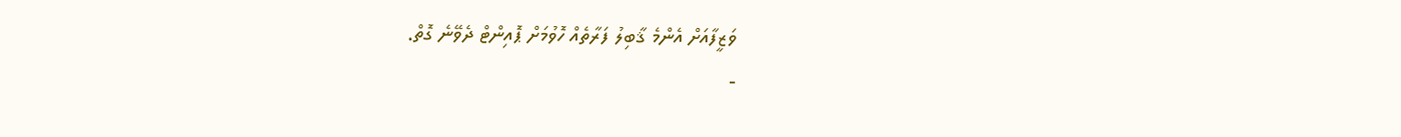ވަޒީފާއަށް އެންމެ ޤާބިލު ފަރާތެއް ހޮވުމަށް ޕޮއިންޓް ދެވޭނެ ގޮތް.
-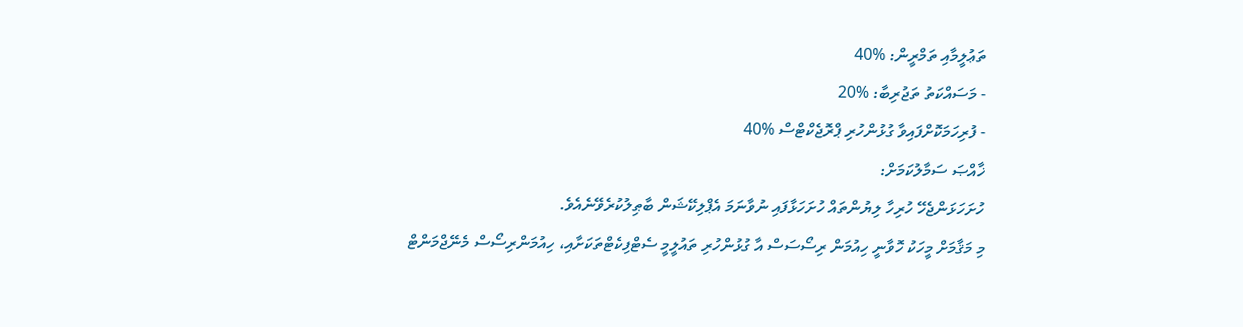ތަޢުލީމާއި ތަމްރީން: %40
- މަސައްކަތު ތަޖުރިބާ: %20
- ފުރިހަމަކޮށްފައިވާ ގުޅުންހުރި ޕްރޮޖެކްޓްސް %40
ޚާއްޞަ ސަމާލުކަމަށް:
ހުށަހަޅަންޖެހޭ ހުރިހާ ލިޔުންތައް ހުށަހަޅާފައި ނުވާނަމަ އެޕްލިކޭޝަން ބާޠިލުކުރެވޭނެއެވެ.
މި މަޤާމަށް މީހަކު ހޮވާނީ ހިއުމަން ރިސޯސަސް އާ ގުޅުންހުރި ތައުލީމީ ސެޓްފިކެޓްތަކަށާއި، ހިއުމަންރިސޯސް މެނޭޖްމަންޓް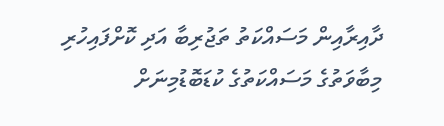ދާއިރާއިން މަސައްކަތު ތަޖުރިބާ އަދި ކޮށްފައިހުރި މިބާވަތުގެ މަސައްކަތުގެ ކުޑަބޮޑުމިނަށް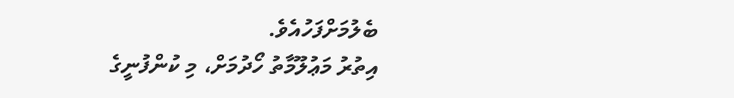ބެލުމަށްފަހުއެވެ.
އިތުރު މަޢުލޫމާތު ހޯދުމަށް، މި ކުންފުނީގެ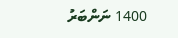1400 ނަންބަރު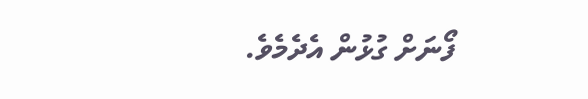ފޯނަށް ގުޅުން އެދެމެވެ.